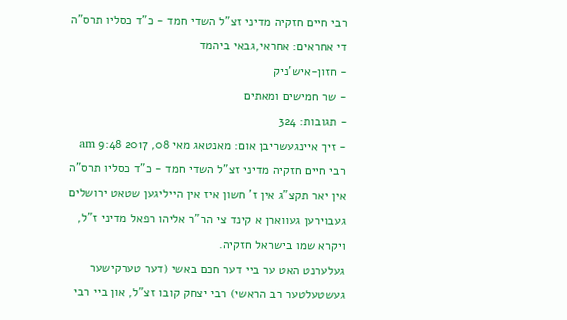רבי חיים חזקיה מדיני זצ"ל השדי חמד - כ"ד כסליו תרס"ה
די אחראים: אחראי,גבאי ביהמד
- חזון-איש'ניק
- שר חמישים ומאתים
- תגובות: 324
- זיך איינגעשריבן אום: מאנטאג מאי 08, 2017 9:48 am
רבי חיים חזקיה מדיני זצ"ל השדי חמד - כ"ד כסליו תרס"ה
אין יאר תקצ"ג אין ז' חשון איז אין הייליגען שטאט ירושלים געבוירען געווארן א קינד צי הר"ר אליהו רפאל מדיני ז"ל, ויקרא שמו בישראל חזקיה.
געלערנט האט ער ביי דער חכם באשי (דער טערקישער געשטעלטער רב הראשי) רבי יצחק קובו זצ"ל, און ביי רבי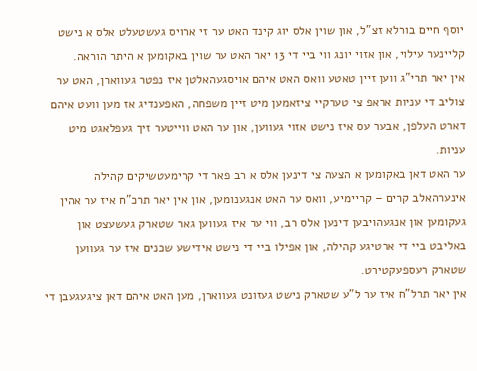יוסף חיים בורלא זצ"ל, און שוין אלס יוג קינד האט ער זי ארויס געשטעלט אלס א נישט קליינער עילוי, און אזוי יונג ווי ביי די 13 יאר האט ער שוין באקומען א היתר הוראה.
אין יאר תרי"ג ווען זיין טאטע וואס האט איהם אויסגעהאלטן איז נפטר געווארן, האט ער צוליב די עניות אראפ צי טערקיי ציזאמען מיט זיין משפחה, האפענדיג אז מען וועט איהם דארט העלפן, אבער עס איז נישט אזוי געווען, און ער האט ווייטער זיך געפלאגט מיט עניות.
ער האט דאן באקומען א הצעה צי דינען אלס א רב פאר די קרימעטשיקים קהילה אינערהאלב קרים – קריימיע, וואס ער האט אנגענומען, און אין יאר תרכ"ח איז ער אהין געקומען און אנגעהויבען דינען אלס רב, ווי ער איז געווען גאר שטארק געשעצט און באליבט ביי די ארטיגע קהילה, און אפילו ביי די נישט אידישע שכנים איז ער געווען שטארק רעספעקטירט.
אין יאר תרל"ח איז ער ל"ע שטארק נישט געזונט געווארן, מען האט איהם דאן ציגעגעבן די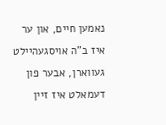נאמען חיים, און ער איז ב"ה אויסגעהיילט געווארן, אבער פון דעמאלט איז זיין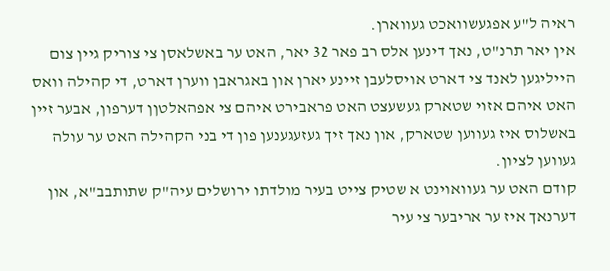ראיה ל"ע אפגעשוואכט געווארן.
אין יאר תרנ"ט, נאך דינען אלס רב פאר 32 יאר, האט ער באשלאסן צי צוריק גיין צום הייליגען לאנד צי דארט אויסלעבן זיינע יארן און באגראבן ווערן דארט, די קהילה וואס האט איהם אזוי שטארק געשעצט האט פראבירט איהם צי אפהאלטןן דערפון, אבער זיין באשלוס איז געווען שטארק, און נאך זיך געזעגענען פון די בני הקהילה האט ער עולה געווען לציון.
קודם האט ער געוואוינט א שטיק צייט בעיר מולדתו ירושלים עיה"ק שתותבב"א, און דערנאך איז ער אריבער צי עיר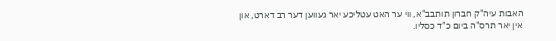האבות עיה"ק חברון תותבב"א, ווי ער האט עטליכע יאר געווען דער רב דארט, און אין יאר תרס"ה ביום כ"ד כסליו.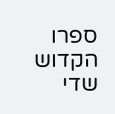ספרו הקדוש שדי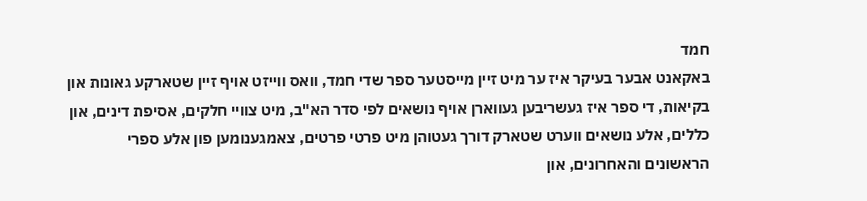חמד
באקאנט אבער בעיקר איז ער מיט זיין מייסטער ספר שדי חמד, וואס ווייזט אויף זיין שטארקע גאונות און בקיאות, די ספר איז געשריבען געווארן אויף נושאים לפי סדר הא"ב, מיט צוויי חלקים, אסיפת דינים, און כללים, אלע נושאים ווערט שטארק דורך געטוהן מיט פרטי פרטים, צאמגענומען פון אלע ספרי הראשונים והאחרונים, און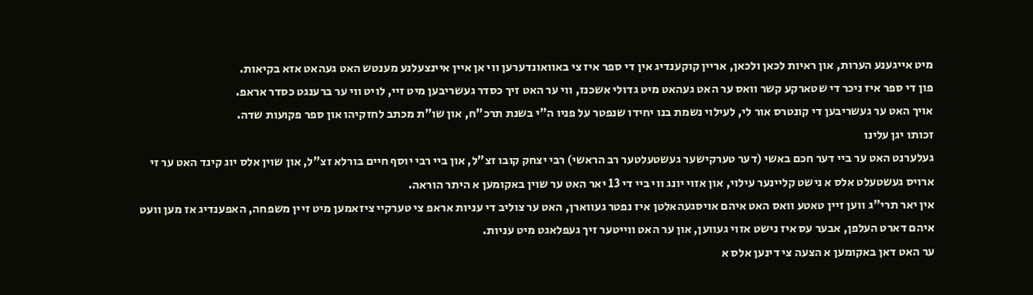מיט אייגענע הערות, און ראיות לכאן ולכאן, אריין קוקענדיג אין די ספר איז צי באוואונדערען ווי אן איין איינצעלנע מענטש האט געהאט אזא בקיאות.
פון די ספר איז ניכר די שטארקע קשר וואס ער האט געהאט מיט גדולי אשכנז, ווי ער האט זיך כסדר געשריבען מיט זיי, לויט ווי ער ברענגט כסדר אראפ.
אויך האט ער געשריבען די קונטרס אור לי, לעילוי נשמת בנו יחידו שנפטר על פניו ה"י בשנת תרכ"ח, און שו"ת מכתב לחזקיהו און ספר פקועות שדה.
זכותו יגן עלינו
געלערנט האט ער ביי דער חכם באשי (דער טערקישער געשטעלטער רב הראשי) רבי יצחק קובו זצ"ל, און ביי רבי יוסף חיים בורלא זצ"ל, און שוין אלס יוג קינד האט ער זי ארויס געשטעלט אלס א נישט קליינער עילוי, און אזוי יונג ווי ביי די 13 יאר האט ער שוין באקומען א היתר הוראה.
אין יאר תרי"ג ווען זיין טאטע וואס האט איהם אויסגעהאלטן איז נפטר געווארן, האט ער צוליב די עניות אראפ צי טערקיי ציזאמען מיט זיין משפחה, האפענדיג אז מען וועט איהם דארט העלפן, אבער עס איז נישט אזוי געווען, און ער האט ווייטער זיך געפלאגט מיט עניות.
ער האט דאן באקומען א הצעה צי דינען אלס א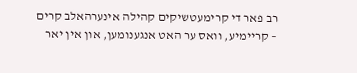רב פאר די קרימעטשיקים קהילה אינערהאלב קרים – קריימיע, וואס ער האט אנגענומען, און אין יאר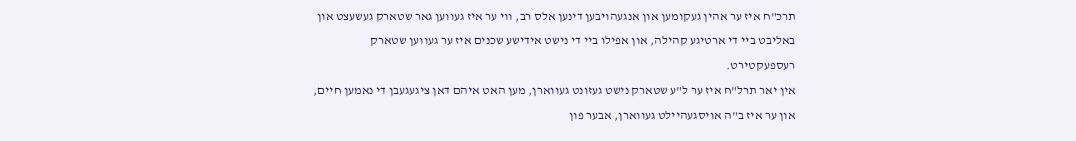תרכ"ח איז ער אהין געקומען און אנגעהויבען דינען אלס רב, ווי ער איז געווען גאר שטארק געשעצט און באליבט ביי די ארטיגע קהילה, און אפילו ביי די נישט אידישע שכנים איז ער געווען שטארק רעספעקטירט.
אין יאר תרל"ח איז ער ל"ע שטארק נישט געזונט געווארן, מען האט איהם דאן ציגעגעבן די נאמען חיים, און ער איז ב"ה אויסגעהיילט געווארן, אבער פון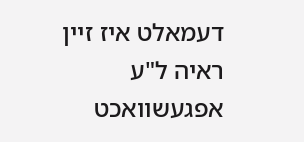דעמאלט איז זיין ראיה ל"ע אפגעשוואכט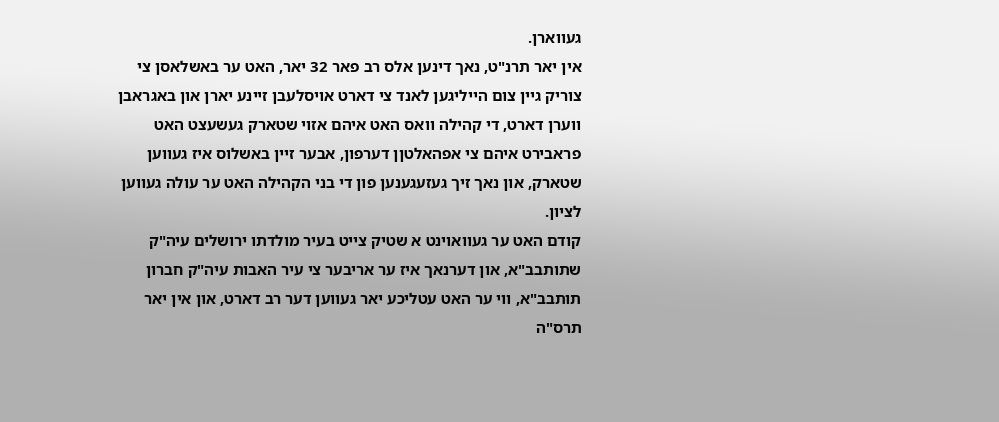געווארן.
אין יאר תרנ"ט, נאך דינען אלס רב פאר 32 יאר, האט ער באשלאסן צי צוריק גיין צום הייליגען לאנד צי דארט אויסלעבן זיינע יארן און באגראבן ווערן דארט, די קהילה וואס האט איהם אזוי שטארק געשעצט האט פראבירט איהם צי אפהאלטןן דערפון, אבער זיין באשלוס איז געווען שטארק, און נאך זיך געזעגענען פון די בני הקהילה האט ער עולה געווען לציון.
קודם האט ער געוואוינט א שטיק צייט בעיר מולדתו ירושלים עיה"ק שתותבב"א, און דערנאך איז ער אריבער צי עיר האבות עיה"ק חברון תותבב"א, ווי ער האט עטליכע יאר געווען דער רב דארט, און אין יאר תרס"ה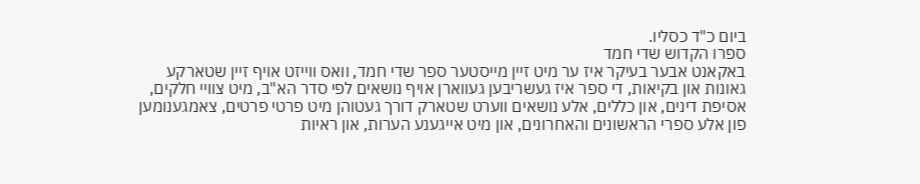ביום כ"ד כסליו.
ספרו הקדוש שדי חמד
באקאנט אבער בעיקר איז ער מיט זיין מייסטער ספר שדי חמד, וואס ווייזט אויף זיין שטארקע גאונות און בקיאות, די ספר איז געשריבען געווארן אויף נושאים לפי סדר הא"ב, מיט צוויי חלקים, אסיפת דינים, און כללים, אלע נושאים ווערט שטארק דורך געטוהן מיט פרטי פרטים, צאמגענומען פון אלע ספרי הראשונים והאחרונים, און מיט אייגענע הערות, און ראיות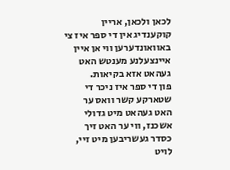לכאן ולכאן, אריין קוקענדיג אין די ספר איז צי באוואונדערען ווי אן איין איינצעלנע מענטש האט געהאט אזא בקיאות.
פון די ספר איז ניכר די שטארקע קשר וואס ער האט געהאט מיט גדולי אשכנז, ווי ער האט זיך כסדר געשריבען מיט זיי, לויט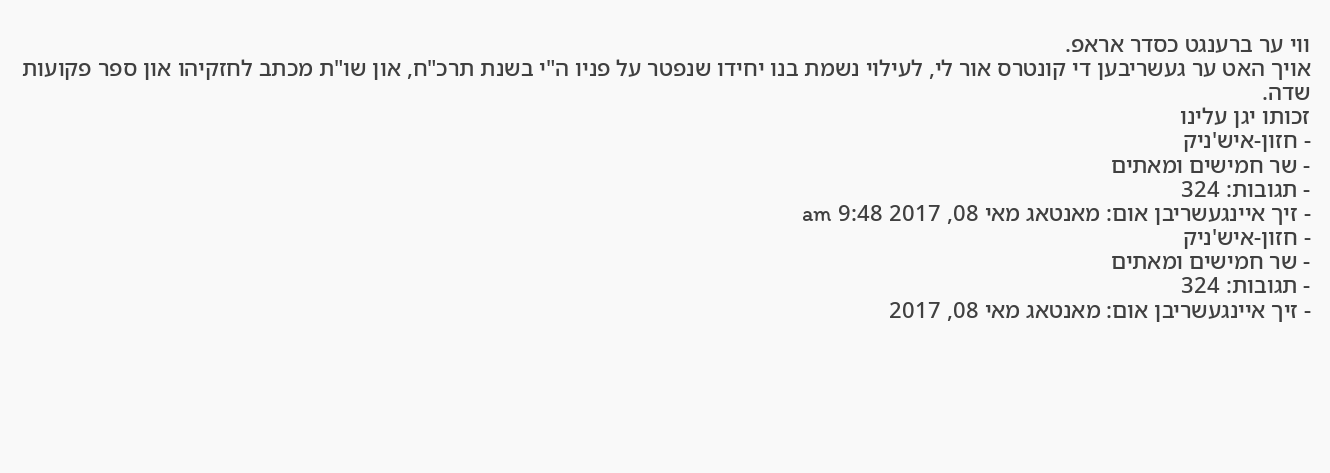ווי ער ברענגט כסדר אראפ.
אויך האט ער געשריבען די קונטרס אור לי, לעילוי נשמת בנו יחידו שנפטר על פניו ה"י בשנת תרכ"ח, און שו"ת מכתב לחזקיהו און ספר פקועות שדה.
זכותו יגן עלינו
- חזון-איש'ניק
- שר חמישים ומאתים
- תגובות: 324
- זיך איינגעשריבן אום: מאנטאג מאי 08, 2017 9:48 am
- חזון-איש'ניק
- שר חמישים ומאתים
- תגובות: 324
- זיך איינגעשריבן אום: מאנטאג מאי 08, 2017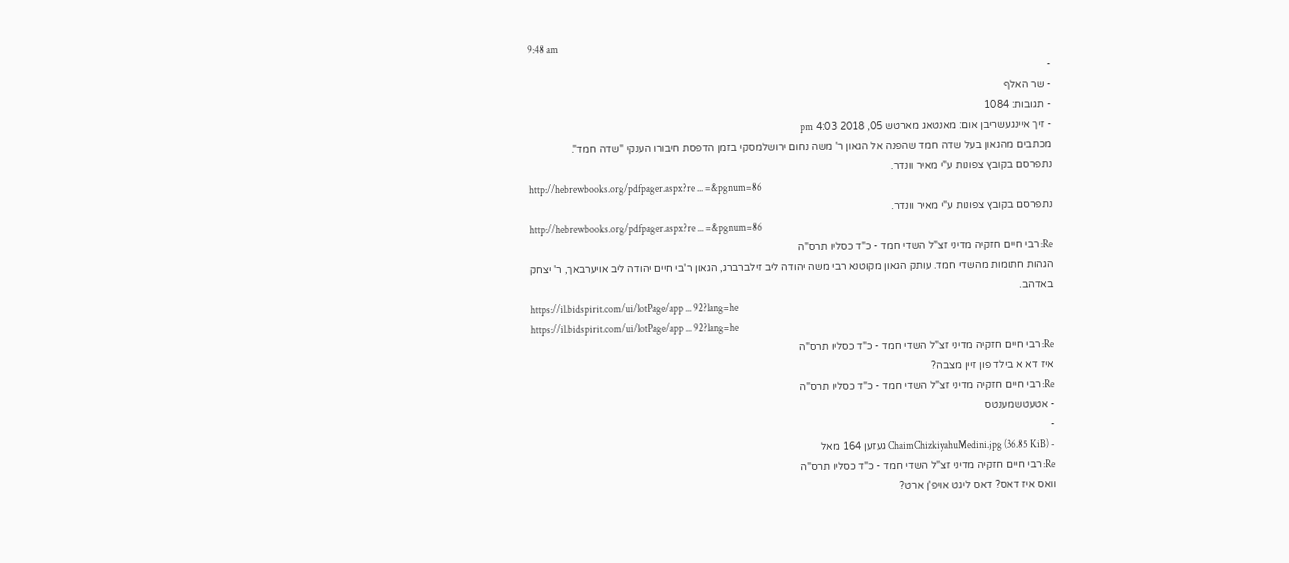9:48 am
-
- שר האלף
- תגובות: 1084
- זיך איינגעשריבן אום: מאנטאג מארטש 05, 2018 4:03 pm
מכתבים מהגאון בעל שדה חמד שהפנה אל הגאון ר' משה נחום ירושלמסקי בזמן הדפסת חיבורו הענקי "שדה חמד".
נתפרסם בקובץ צפונות ע"י מאיר וונדר.
http://hebrewbooks.org/pdfpager.aspx?re ... =&pgnum=86
נתפרסם בקובץ צפונות ע"י מאיר וונדר.
http://hebrewbooks.org/pdfpager.aspx?re ... =&pgnum=86
Re: רבי חיים חזקיה מדיני זצ"ל השדי חמד - כ"ד כסליו תרס"ה
הגהות חתומות מהשדי חמד. עותק הגאון מקוטנא רבי משה יהודה ליב זילברברג, הגאון ר'בי חיים יהודה ליב אויערבאך, ר' יצחק באדהב.
https://il.bidspirit.com/ui/lotPage/app ... 92?lang=he
https://il.bidspirit.com/ui/lotPage/app ... 92?lang=he
Re: רבי חיים חזקיה מדיני זצ"ל השדי חמד - כ"ד כסליו תרס"ה
איז דא א בילד פון זיין מצבה?
Re: רבי חיים חזקיה מדיני זצ"ל השדי חמד - כ"ד כסליו תרס"ה
- אטעטשמענטס
-
- ChaimChizkiyahuMedini.jpg (36.85 KiB) געזען 164 מאל
Re: רבי חיים חזקיה מדיני זצ"ל השדי חמד - כ"ד כסליו תרס"ה
וואס איז דאס? דאס ליגט אויפ'ן ארט?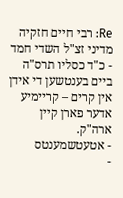Re: רבי חיים חזקיה מדיני זצ"ל השדי חמד - כ"ד כסליו תרס"ה
ביים בענטשען די אידן אין קרים – קריימיע אדער פארן קיין ארה"ק.
- אטעטשמענטס
-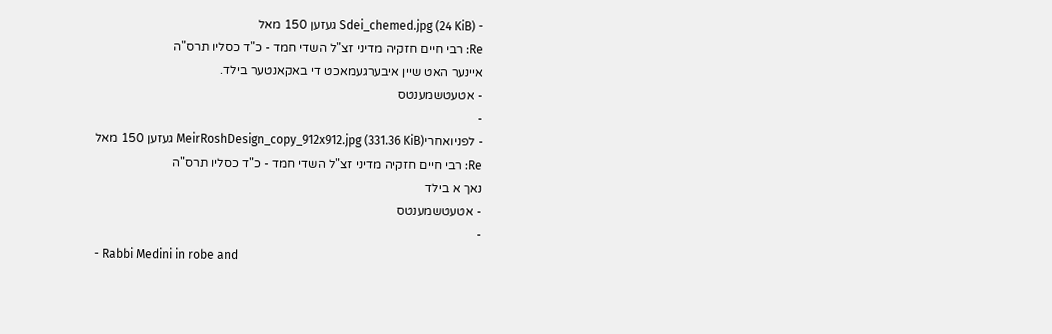- Sdei_chemed.jpg (24 KiB) געזען 150 מאל
Re: רבי חיים חזקיה מדיני זצ"ל השדי חמד - כ"ד כסליו תרס"ה
איינער האט שיין איבערגעמאכט די באקאנטער בילד.
- אטעטשמענטס
-
- לפניואחריMeirRoshDesign_copy_912x912.jpg (331.36 KiB) געזען 150 מאל
Re: רבי חיים חזקיה מדיני זצ"ל השדי חמד - כ"ד כסליו תרס"ה
נאך א בילד
- אטעטשמענטס
-
- Rabbi Medini in robe and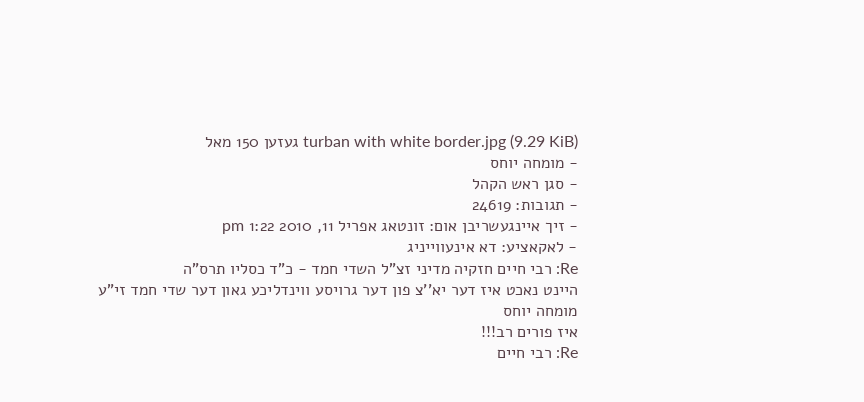turban with white border.jpg (9.29 KiB) געזען 150 מאל
- מומחה יוחס
- סגן ראש הקהל
- תגובות: 24619
- זיך איינגעשריבן אום: זונטאג אפריל 11, 2010 1:22 pm
- לאקאציע: דא אינעווייניג
Re: רבי חיים חזקיה מדיני זצ"ל השדי חמד - כ"ד כסליו תרס"ה
היינט נאכט איז דער יא''צ פון דער גרויסע ווינדליכע גאון דער שדי חמד זי"ע
מומחה יוחס
איז פורים רב!!!
Re: רבי חיים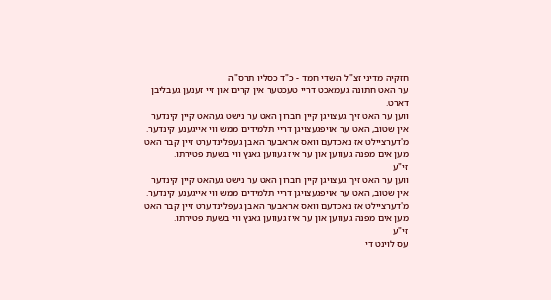חזקיה מדיני זצ"ל השדי חמד - כ"ד כסליו תרס"ה
ער האט חתונה געמאכט דריי טעכטער אין קרים און זיי זענען געבליבן דארט.
ווען ער האט זיך געצויגן קיין חברון האט ער נישט געהאט קיין קינדער אין שטוב, האט ער אויפגעצויגן דריי תלמידים ממש ווי אייגענע קינדער.
מ'דערציילט אז נאכדעם וואס אראבער האבן געפלינדערט זיין קבר האט מען אים מפנה געווען און ער איז געווען גאנץ ווי בשעת פטירתו.
זי"ע
ווען ער האט זיך געצויגן קיין חברון האט ער נישט געהאט קיין קינדער אין שטוב, האט ער אויפגעצויגן דריי תלמידים ממש ווי אייגענע קינדער.
מ'דערציילט אז נאכדעם וואס אראבער האבן געפלינדערט זיין קבר האט מען אים מפנה געווען און ער איז געווען גאנץ ווי בשעת פטירתו.
זי"ע
עס לוינט די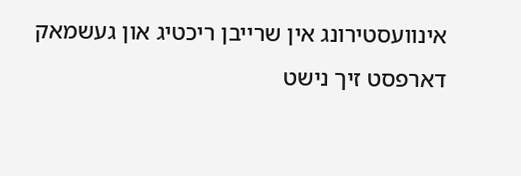אינוועסטירונג אין שרייבן ריכטיג און געשמאק
דארפסט זיך נישט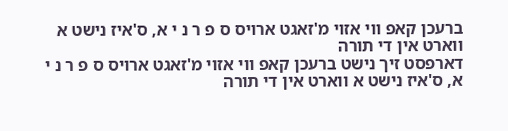ברעכן קאפ ווי אזוי מ'זאגט ארויס ס פ ר נ י א, ס'איז נישט א ווארט אין די תורה
דארפסט זיך נישט ברעכן קאפ ווי אזוי מ'זאגט ארויס ס פ ר נ י א, ס'איז נישט א ווארט אין די תורה